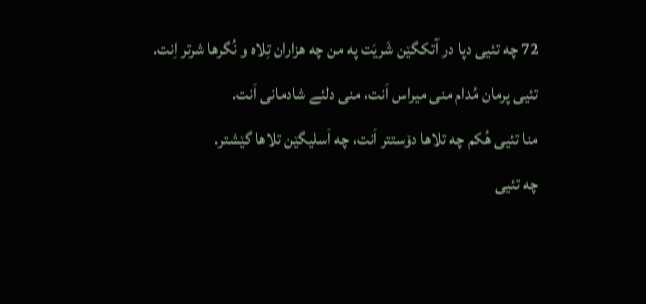72 چه تئیی دپا در آتکگێن شَریَت په من چه هزاران تِلاه و نُگرها شرتر اِنت.
تئیی پرمان مُدام منی میراس اَنت، منی دلئے شادمانی اَنت.
منا تئیی هُکم چه تلاها دۆستتر اَنت، چه اَسلیگێن تلاها گێشتر.
چه تئیی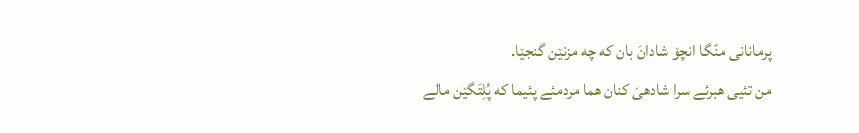پرمانانی منّگا انچۆ شادانَ بان که چه مزنێن گنجێا.
من تئیی هبرئے سرا شادهیَ کنان هما مردمئے پئیما که پُلِتَگێن مالے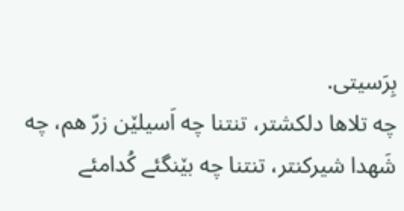بِرَسیتی.
چه تلاها دلکشتر، تنتنا چه اَسیلێن زرّ هم، چه شَهدا شیرکنتر، تنتنا چه بێنگئے کُدامئے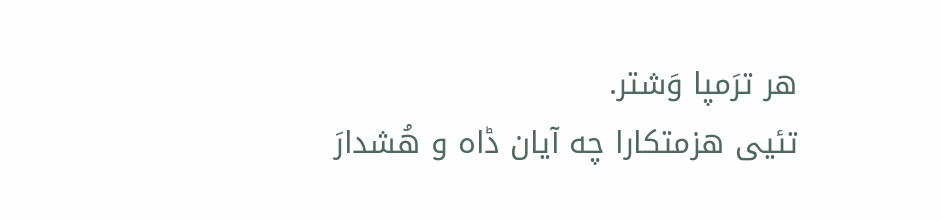هر ترَمپا وَشتر.
تئیی هزمتکارا چه آیان ڈاه و هُشدارَ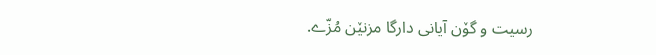رسیت و گۆن آیانی دارگا مزنێن مُزّے.